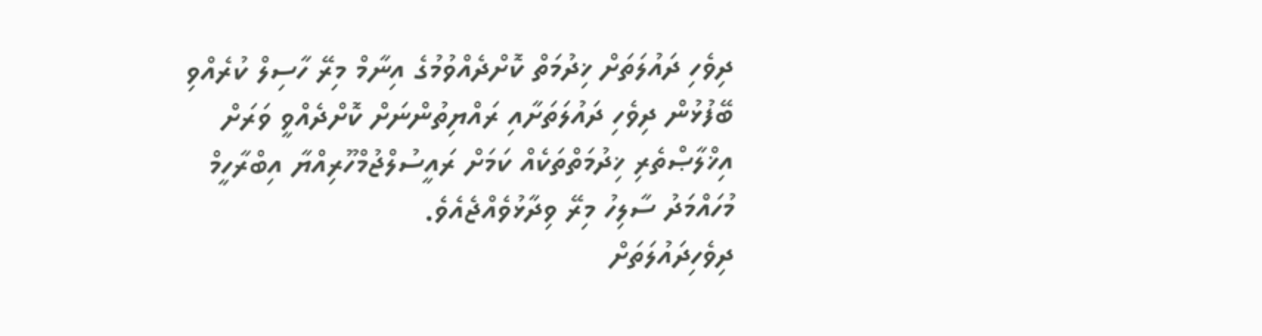ދިވެހި ދައުލަތަށް ޚިދުމަތް ކޮށްދެއްވުމުގެ އިނާމް މިރޭ ހާސިލް ކުރެއްވި ބޭފުޅުން ދިވެހި ދައުލަތަށާއި ރައްޔިތުންނަށް ކޮށްދެއްވީ ވަރަށް އިޚްލާޞްތެރި ޚިދުމަތްތަކެއް ކަމަށް ރައީސުލްޖުމްހޫރިއްޔާ އިބްރާހީމް މުހައްމަދު ސާލިހު މިރޭ ވިދާޅުވެއްޖެއެވެ.
ދިވެހިދައުލަތަށް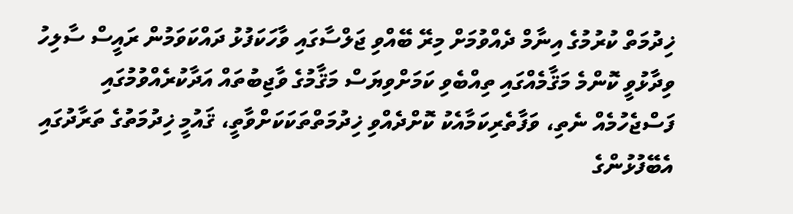ޚިދުމަތް ކުރުމުގެ އިނާމް ދެއްވުމަށް މިރޭ ބޭއްވި ޖަލްސާގައި ވާހަކަފުޅު ދައްކަވަމުން ރައީސް ސާލިހު ވިދާޅުވީ ކޮންމެ މަޤާމެއްގައި ތިއްބެވި ކަމަށްވިޔަސް މަޤާމުގެ ވާޖިބުތައް އަދާކުރެއްވުމުގައި ފަސްޖެހުމެއް ނެތި، ވަފާތެރިކަމާއެކު ކޮށްދެއްވި ޚިދުމަތްތަކަކަށްވާތީ، ޤައުމީ ޚިދުމަތުގެ ތަރާދުގައި އެބޭފުޅުންގެ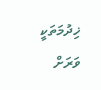ޚިދުމަތަކީ ވަރަށް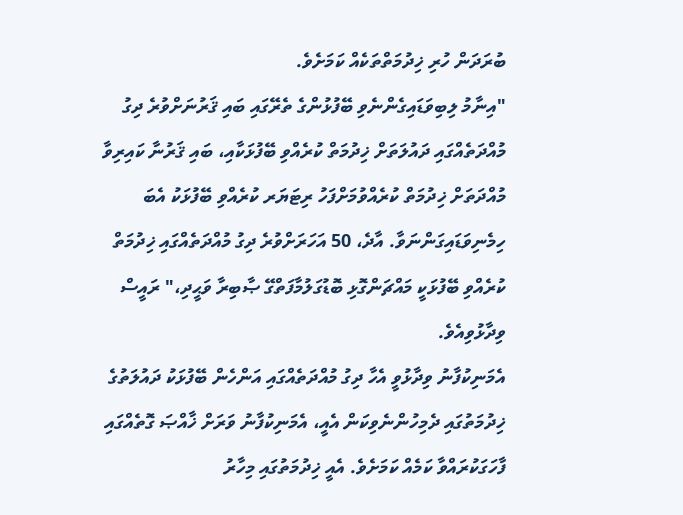ބުރަދަން ހުރި ޚިދުމަތްތަކެއް ކަމަށެވެ.
"އިނާމު ލިބިވަޑައިގެންނެވި ބޭފުޅުންގެ ތެރޭގައި ބައި ޤަރުނަށްވުރެ ދިގު މުއްދަތެއްގައި ދައުލަތަށް ޚިދުމަތް ކުރެއްވި ބޭފުޅަކާއި، ބައި ޤަރުނާ ކައިރިވާ މުއްދަތަށް ޚިދުމަތް ކުރެއްވުމަށްފަހު ރިޓަޔަރ ކުރެއްވި ބޭފުޅަކު އެބަ ހިމެނިވަޑައިގަންނަވާ. އާދެ، 50 އަހަރަށްވުރެ ދިގު މުއްދަތެއްގައި ޚިދުމަތް ކުރެއްވި ބޭފުޅަކީ މައްޗަންގޮޅި ބޮޑުގަލުމާފަތްގޭ ޞާބިރާ ވަޙީދި،" ރައީސް ވިދާޅުވިއެވެ.
އެމަނިކުފާނު ވިދާޅުވީ އެހާ ދިގު މުއްދަތެއްގައި އަންހެން ބޭފުޅަކު ދައުލަތުގެ ޚިދުމަތުގައި ދެމިހުންނެވިކަން އެއީ، އެމަނިކުފާނު ވަރަށް ޚާއްޞަ ގޮތެއްގައި ފާހަގަކުރައްވާ ކަމެއް ކަމަށެވެ. އެއީ ޚިދުމަތުގައި މިހާރު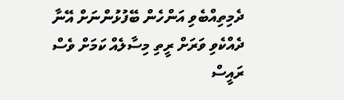ދެމިތިއްބެވި އަންހެން ބޭފުޅުންނަށް އޭނާ ދެއްކެވި ވަރަށް ރީތި މިސާލެއް ކަމަށް ވެސް ރައީސް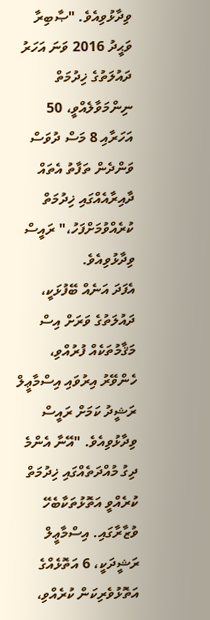ވިދާޅުވިއެވެ. "ޞާބިރާ ވަޙީދު 2016 ވަނަ އަހަރު ދައުލަތުގެ ޚިދުމަތް ނިންމަވާލެއްވީ، 50 އަހަރާއި 8 މަސް ދުވަސް ވަންދެން ތަފާތު އެތައް ދާއިރާއެއްގައި ޚިދުމަތް ކުރެއްވުމަށްފަހު،" ރައީސް ވިދާޅުވިއެވެ.
އެފަދަ އަނެއް ބޭފުޅަކީ، ދައުލަތުގެ ވަރަށް އިސް މަޤާމުތަކެއް ފުރުއްވި، ހެންވޭރު އިރުވައި އިސްމާޢީލް ރަޝީދު ކަމަށް ރައީސް ވިދާޅުވިއެވެ. "އޭނާ އެންމެ ދިގު މުއްދަތެއްގައި ޚިދުމަތް ކުރެއްވީ އަތޮޅުތަކާބެހޭ ވުޒާރާގައި. އިސްމާޢީލް ރަޝީދަކީ، 6 އަތޮޅެއްގެ އަތޮޅުވެރިކަން ކުރެއްވި،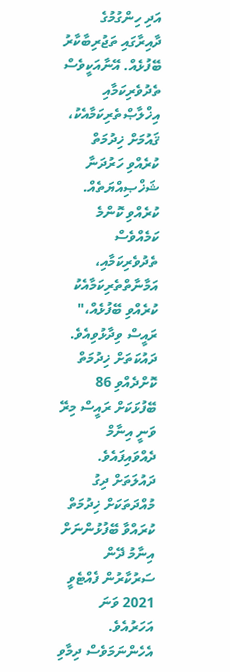އަދި ހިންގުމުގެ ދާއިރާގައި ތަޖުރިބާކާރު ބޭފުޅެއް. އޭނާއަކީވެސް ތެދުވެރިކަމާއި އިޚްލާޞްތެރިކަމާއެކު، ޤައުމަށް ޚިދުމަތް ކުރެއްވި ހަރުދަނާ ޝަޚްޞިއްޔަތެއް. ކުރެއްވި ކޮންމެ ކަމެއްވެސް ތެދުވެރިކަމާއި، އަމާނާތްތެރިކަމާއެކު ކުރެއްވި ބޭފުޅެއް،" ރައީސް ވިދާޅުވިއެވެ.
ދައުކަތަށް ޚިދުމަތް ކޮށްދެއްވި 86 ބޭފުޅަކަށް ރައީސް މިރޭ ވަނީ އިނާމް ދެއްވައިފައެވެ. ދައުލަތަށް ދިގު މުއްދަތަކަށް ޚިދުމަތް ކުރައްވާ ބޭފުޅުންނަށް އިނާމު ދޭން ސަރުކާރުން ފެއްޓެވީ 2021 ވަނަ އަހަރުއެވެ. އެހެންނަމަވެސް ދިމާވި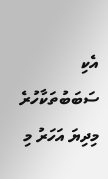އެކި ސަބަބުތަކާހުރެ މިދިޔަ އަހަރު މި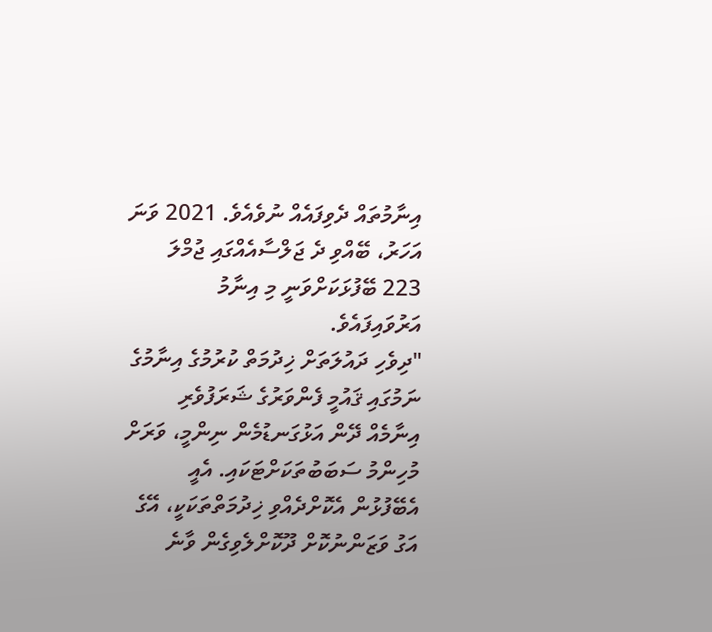އިނާމުތައް ދެވިފައެއް ނުވެއެވެ. 2021 ވަނަ އަހަރު، ބޭއްވި ދެ ޖަލްސާއެއްގައި ޖުމްލަ 223 ބޭފުޅަކަށްވަނީ މި އިނާމު އަރުވައިފައެވެ.
"ދިވެހި ދައުލަތަށް ޚިދުމަތް ކުރުމުގެ އިނާމުގެ ނަމުގައި ޤައުމީ ފެންވަރުގެ ޝަރަފުވެރި އިނާމެއް ދޭން އަޅުގަނޑުމެން ނިންމީ، ވަރަށް މުހިންމު ސަބަބުތަކަށްޓަކައި. އެއީ އެބޭފުޅުން އެކޮށްދެއްވި ޚިދުމަތްތަކަކީ، އޭގެ އަގު ވަޒަންނުކޮށް ދޫކޮށްލެވިގެން ވާނެ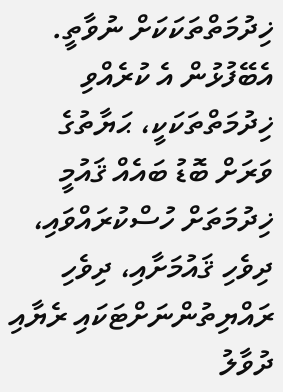ޚިދުމަތްތަކަކަށް ނުވާތީ. އެބޭފުޅުން އެ ކުރެއްވި ޚިދުމަތްތަކަކީ، ޙަޔާތުގެ ވަރަށް ބޮޑު ބައެއް ޤައުމީ ޚިދުމަތަށް ހުސްކުރައްވައި، ދިވެހި ޤައުމަށާއި، ދިވެހި ރައްޔިތުންނަށްޓަކައި ރެޔާއި ދުވާލު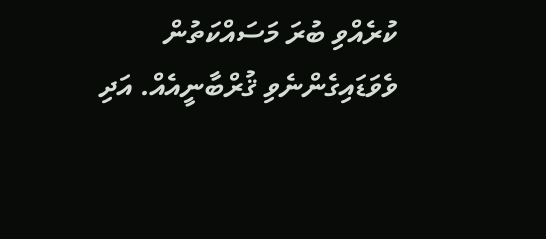ކުރެއްވި ބުރަ މަސައްކަތުން ވެވަޑައިގެންނެވި ޤުރްބާނީއެއް. އަދި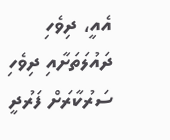އެއީ، ދިވެހި ދައުލަތަށާއި ދިވެހި ސަރުކާރަށް ފަރުދީ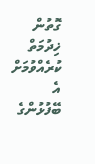ގޮތުން ޚިދުމަތް ކުރެއްވުމަށް އެ ބޭފުޅުންގެ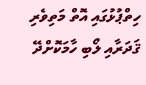ހިތްޕުޅުގައި އޮތް މަތިވެރި ޤަދަރާއި ލޯބި ހާމަކޮށްދޭ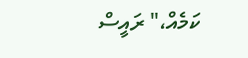ކަމެއް،" ރައީސް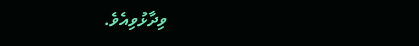ވިދާޅުވިއެވެ.